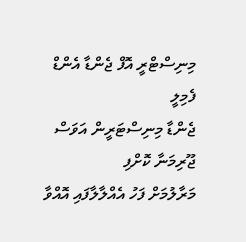މިނިސްޓްރީ އޮފް ޖެންޑާ އެންޑް ފެމިލީ
ޖެންޑާ މިނިސްޓަރީން އަވަސް ޖޫރިމަނާ ކޮށްފި
މަރާލުމަށް ފަހު އެއްލާލާފައި އޮއްވާ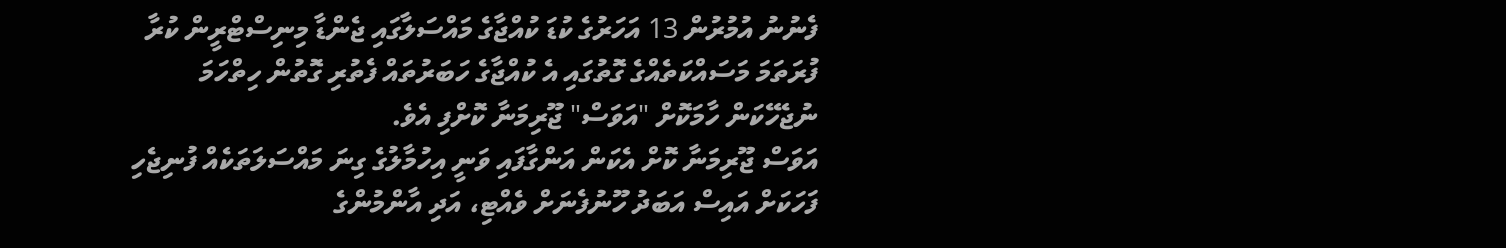ފެނުނު އުމުރުން 13 އަހަރުގެ ކުޑަ ކުއްޖާގެ މައްސަލާގައި ޖެންޑާ މިނިސްޓްރީން ކުރާ ފުރަތަމަ މަސައްކަތެއްގެ ގޮތުގައި އެ ކުއްޖާގެ ހަބަރުތައް ފެތުރި ގޮތުން ހިތްހަމަ ނުޖެހޭކަން ހާމަކޮށް "އަވަސް" ޖޫރިމަނާ ކޮށްފި އެވެ.
އަވަސް ޖޫރިމަނާ ކޮށް އެކަން އަންގާފައި ވަނީ އިހުމާލުގެ ގިނަ މައްސަލަތަކެއް ފުނިޖެހި ފަހަކަށް އައިސް އަބަދު ހޫނުފެނަށް ވެއްޓި، އަދި އާންމުންގެ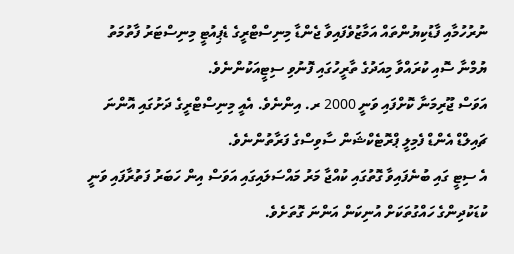ނުރުހުމާއި ފާޑުކިޔުންތައް އަމާޒުވެފައިވާ ޖެންޑާ މިނިސްޓްރީގެ ޑެޕިއުޓީ މިނިސްޓަރު ފާތުމަތު ޔުމްނާ ސޮއި ކުރައްވާ މިއަދުގެ ތާރީހުގައި ފޮނުވި ސިޓީއަކުންނެވެ.
އަވަސް ޖޫރިމަނާ ކޮށްފައި ވަނީ 2000 ރ. އިންނެވެ. އެއީ މިނިސްޓްރީގެ ދަށުގައި އޮންނަ ޗައިލްޑް އެންޑް ފެމިލީ ޕްރޮޓެކްޝަން ސާވިސްގެ ފަރާތުންނެވެ.
އެ ސިޓީ ގައި ބުނެފައިވާ ގޮތުގައި ކުއްޖާ މަރު މައްސަލައިގައި އަވަސް އިން ހަބަރު ފަތުރާފައި ވަނީ ކުޑަކުދިންގެ ހައްގުތަކަށް އުނިކަން އަންނަ ގޮތަށެވެ.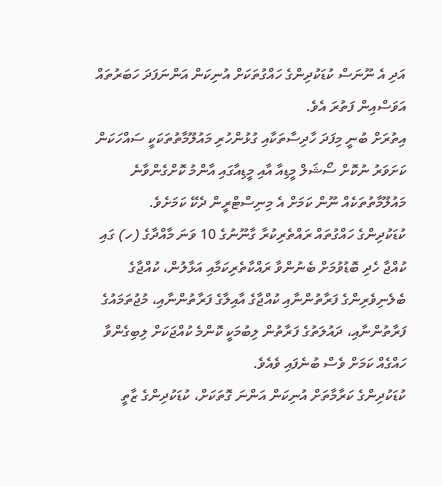އަދި އެ ނޫނަސް ކުޑަކުދިންގެ ހައްގުތަކަށް އުނިކަން އަންނަފަދަ ހަބަރުތައް އަވަސްއިން ފަތުރަ އެވެ.
އިތުރަށް ބުނީ މިފަދަ ހާދިސާތަކާއި ގުޅުންހުރި މައުލޫމާތުތަކަކީ ސައްހަކަން ކަށަވަރު ނުކޮށް ސޯޝަލް މީޑިއާ އާއި މީޑިއާގައި އާންމު ކޮށްގެންވާނެ މައުލޫމާތުތަކެއް ނޫން ކަމަށް އެ މިނިސްޓްރީން ދެކޭ ކަމަށެވެ.
ކުޑަކުދިންގެ ހައްގުތައް ރައްތެރިކުރާ ގާނޫނުގެ 10 ވަނަ މާއްދާގެ (ހ) ގައި ކުއްޖާ ހެދި ބޮޑުވުމަށް ބެނުންވާ ރައްކާތެރިކަމާއި އަޅާލުން، ކުއްޖާގެ ބެލެނިވެރިންގެ ފަރާތުންނާއި ކުއްޖާގެ އާއިލާގެ ފަރާތުންނާއި، މުޖުތަމައުގެ ފަރާތުންނާއި، ދައުލަތުގެ ފަރާތުން ލިބުމަކީ ކޮންމެ ކުއްޖަކަށް ލިބިގެންވާ ހައްގެއް ކަމަށް ވެސް ބުނެފައި ވެއެވެ.
ކުޑަކުދިންގެ ކަރާމާތަށް އުނިކަން އަންނަ ގޮތަކަށް، ކުޑަކުދިންގެ ޒާތީ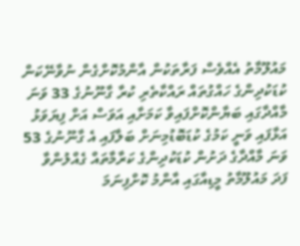މައުލޫމާތު އެއްވެސް ފަރާތަކުން އާންމުކޮށްގެން ނުވާނޭކަން ކުޑަކުދިންގެ ހައްގުތައް ރައްކާތެރި ކުރާ ގާނޫނުގެ 33 ވަނަ މާއްދާގައި ބަޔާންކޮށްފައިވާ ކަމަށާއި އަވަސް އަށް ފިޔަވަޅު އަޅާފައި ވަނީ ކަމުގެ ކުޑަބޮޑުމިނަށް ބަލާފައި އެ ގާނޫނުގެ 53 ވަނަ މާއްދާގެ ދަށުން ކުޑަކުދިންގެ ކަރާމާތައް ގެއްލުންވާ ފަދަ މައުލޫމާތު މީޑިއާގައި އާންމު ކޮށްފިނަމަ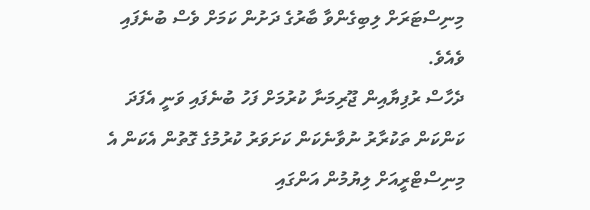މިނިސްޓަރަށް ލިބިގެންވާ ބާރުގެ ދަށުން ކަމަށް ވެސް ބުނެފައި ވެއެވެ.
ދެހާސް ރުފިޔާއިން ޖޫރިމަނާ ކުރުމަށް ފަހު ބުނެފައި ވަނީ އެފަދަ ކަންކަން ތަކުރާރު ނުވާނެކަން ކަށަވަރު ކުރުމުގެ ގޮތުން އެކަން އެ މިނިސްޓްރީއަށް ލިޔުމުން އަންގައި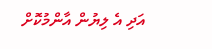އަދި އެ ލިޔުން އާންމުކޮށް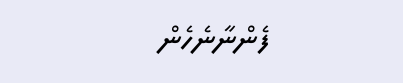ފެންނާނެހެން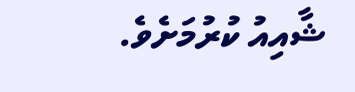ޝާއިއު ކުރުމަށެވެ.